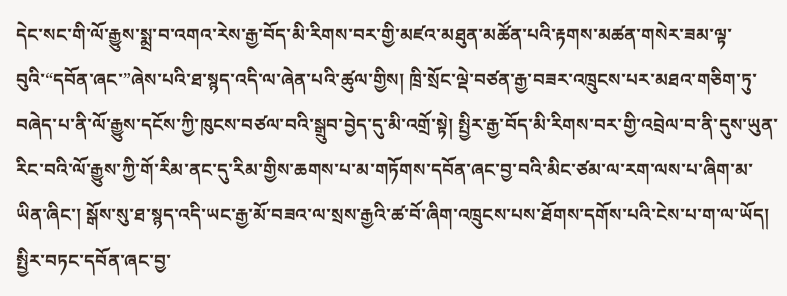དེང་སང་གི་ལོ་རྒྱུས་སྨྲ་བ་འགའ་རེས་རྒྱ་བོད་མི་རིགས་བར་གྱི་མཛའ་མཐུན་མཚོན་པའི་རྟགས་མཚན་གསེར་ཟམ་ལྟ་བུའི་“དབོན་ཞང་”ཞེས་པའི་ཐ་སྙད་འདི་ལ་ཞེན་པའི་ཚུལ་གྱིས། ཁྲི་སྲོང་ལྡེ་བཙན་རྒྱ་བཟར་འཁྲུངས་པར་མཐའ་གཅིག་ཏུ་བཞེད་པ་ནི་ལོ་རྒྱུས་དངོས་ཀྱི་ཁུངས་བཙལ་བའི་སྒྲུབ་བྱེད་དུ་མི་འགྲོ་སྟེ། སྤྱིར་རྒྱ་བོད་མི་རིགས་བར་གྱི་འབྲེལ་བ་ནི་དུས་ཡུན་རིང་བའི་ལོ་རྒྱུས་ཀྱི་གོ་རིམ་ནང་དུ་རིམ་གྱིས་ཆགས་པ་མ་གཏོགས་དབོན་ཞང་བྱ་བའི་མིང་ཙམ་ལ་རག་ལས་པ་ཞིག་མ་ཡིན་ཞིང་། སྒོས་སུ་ཐ་སྙད་འདི་ཡང་རྒྱ་མོ་བཟའ་ལ་སྲས་རྒྱའི་ཚ་བོ་ཞིག་འཁྲུངས་པས་ཐོགས་དགོས་པའི་ངེས་པ་ག་ལ་ཡོད། སྤྱིར་བཏང་དབོན་ཞང་བྱ་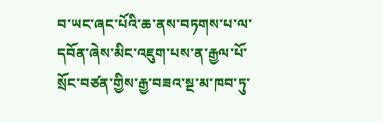བ་ཡང་ཞང་པོའི་ཆ་ནས་བཏགས་པ་ལ་དབོན་ཞེས་མིང་འཇུག་པས་ན་རྒྱལ་པོ་སྲོང་བཙན་གྱིས་རྒྱ་བཟའ་སྔ་མ་ཁབ་ཏུ་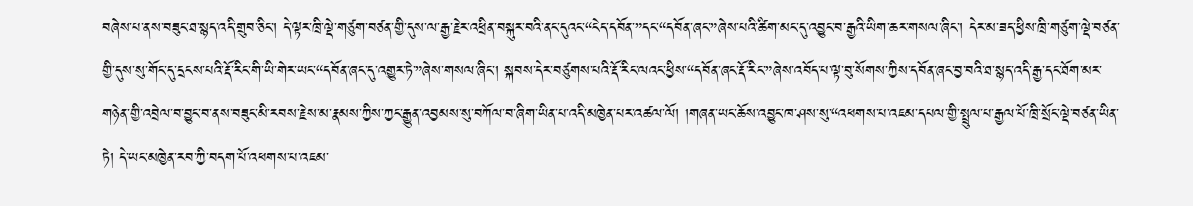བཞེས་པ་ནས་བཟུང་ཐ་སྙད་འདི་གྲུབ་ཅིང་། དེ་ལྟར་ཁྲི་ལྡེ་གཙུག་བཙན་གྱི་དུས་ལ་རྒྱ་རྗེར་འཕྲིན་བསྐུར་བའི་ནང་དུའང་“ངེད་དབོན་”དང་“དབོན་ཞང་”ཞེས་པའི་ཚིག་མང་དུ་འབྱུང་བ་རྒྱའི་ཡིག་ཆར་གསལ་ཞིང་། དེར་མ་ཟད་ཕྱིས་ཁྲི་གཙུག་ལྡེ་བཙན་གྱི་དུས་སུ་གོང་དུ་དྲངས་པའི་རྡོ་རིང་གི་ཡི་གེར་ཡང་“དབོན་ཞང་དུ་འགྱུར་ཏེ་”ཞེས་གསལ་ཞིང་། སྐབས་དེར་བཙུགས་པའི་རྡོ་རིང་ལའང་ཕྱིས་“དབོན་ཞང་རྡོ་རིང་”ཞེས་འབོད་པ་ལྟ་བུ་སོགས་ཀྱིས་དབོན་ཞང་བྱ་བའི་ཐ་སྙད་འདི་རྒྱ་དང་ཐོག་མར་གཉེན་གྱི་འབྲེལ་བ་བྱུང་བ་ནས་བཟུང་མི་རབས་རྗེས་མ་རྣམས་ཀྱིས་ཀྱང་རྒྱུན་འབྱམས་སུ་བཀོལ་བ་ཞིག་ཡིན་པ་འདི་མཁྱེན་པར་འཚལ་ལོ། །གཞན་ཡང་ཆོས་འབྱུང་ཁ་ཤས་སུ་“འཕགས་པ་འཇམ་དཔལ་གྱི་སྤྲུལ་པ་རྒྱལ་པོ་ཁྲི་སྲོང་ལྡེ་བཙན་ཡིན་ཏེ། དེ་ཡང་མཁྱེན་རབ་ཀྱི་བདག་པོ་འཕགས་པ་འཇམ་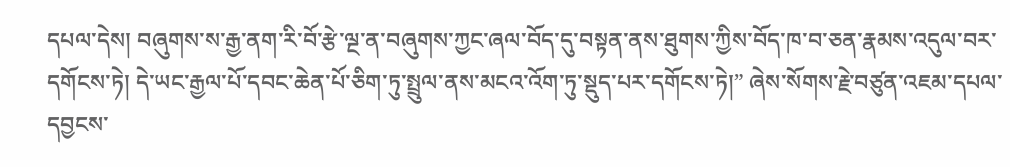དཔལ་དེས། བཞུགས་ས་རྒྱ་ནག་རི་བོ་རྩེ་ལྔ་ན་བཞུགས་ཀྱང་ཞལ་བོད་དུ་བསྟན་ནས་ཐུགས་ཀྱིས་བོད་ཁ་བ་ཅན་རྣམས་འདུལ་བར་དགོངས་ཏེ། དེ་ཡང་རྒྱལ་པོ་དབང་ཆེན་པོ་ཅིག་ཏུ་སྤྲུལ་ནས་མངའ་འོག་ཏུ་སྡུད་པར་དགོངས་ཏེ།” ཞེས་སོགས་རྗེ་བཙུན་འཇམ་དཔལ་དབྱངས་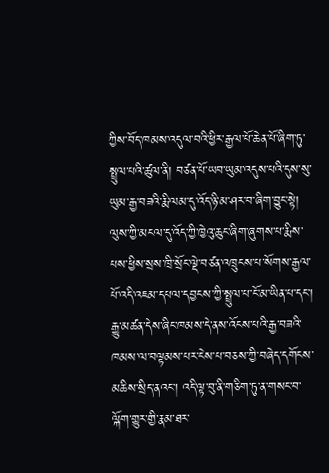ཀྱིས་བོད་ཁམས་འདུལ་བའི་ཕྱིར་རྒྱལ་པོ་ཆེན་པོ་ཞིག་ཏུ་སྤྲུལ་པའི་ཚུལ་ནི། བཙན་པོ་ཡབ་ཡུམ་འདུས་པའི་དུས་སུ་ཡུམ་རྒྱ་བཟའི་རྨི་ལམ་དུ་འོད་ཉི་མ་ཤར་བ་ཞིག་བྱུང་སྟེ། ལུས་ཀྱི་མངལ་དུ་འོད་ཀྱི་ཁྱེའུ་ཆུང་ཞིག་ཞུགས་པ་རྨིས་པས་ཕྱིས་སྲས་ཁྲི་སྲོང་ལྡེ་བཙན་འཁྲུངས་པ་སོགས་རྒྱལ་པོ་འདི་འཇམ་དཔལ་དབྱངས་ཀྱི་སྤྲུལ་པ་ངོ་མ་ཡིན་པ་དང་། རྒྱུ་མཚན་དེས་ཞིང་ཁམས་དེ་ནས་འོངས་པའི་རྒྱ་བཟའི་ཁམས་ལ་བལྟམས་པར་ངེས་པ་བཅས་ཀྱི་བཞེད་དགོངས་མཆིས་སྲིད་ནའང་། འདི་ལྟ་བུ་ནི་གཅིག་ཏུ་ན་གསང་བ་ལྐོག་གྱུར་གྱི་རྣམ་ཐར་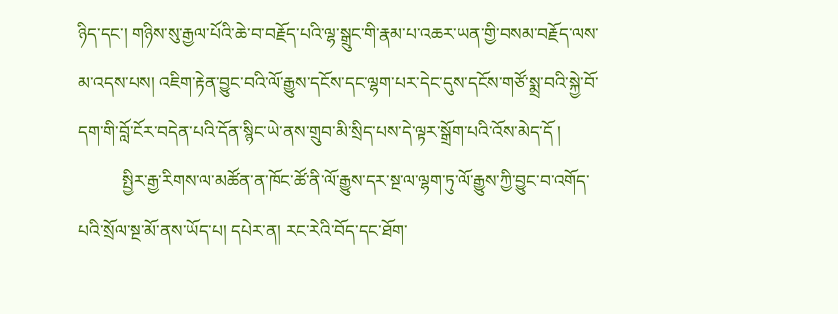ཉིད་དང་། གཉིས་སུ་རྒྱལ་པོའི་ཆེ་བ་བརྗོད་པའི་ལྷ་སྒྲུང་གི་རྣམ་པ་འཆར་ཡན་གྱི་བསམ་བརྗོད་ལས་མ་འདས་པས། འཇིག་རྟེན་བྱུང་བའི་ལོ་རྒྱུས་དངོས་དང་ལྷག་པར་དེང་དུས་དངོས་གཙོ་སྨྲ་བའི་སྐྱེ་བོ་དག་གི་བློ་ངོར་བདེན་པའི་དོན་སྙིང་ཡེ་ནས་གྲུབ་མི་སྲིད་པས་དེ་ལྟར་སྒྲོག་པའི་འོས་མེད་དོ །
          སྤྱིར་རྒྱ་རིགས་ལ་མཚོན་ན་ཁོང་ཚོ་ནི་ལོ་རྒྱུས་དར་སྔ་ལ་ལྷག་ཏུ་ལོ་རྒྱུས་ཀྱི་བྱུང་བ་འགོད་པའི་སྲོལ་སྔ་མོ་ནས་ཡོད་པ། དཔེར་ན། རང་རེའི་བོད་དང་ཐོག་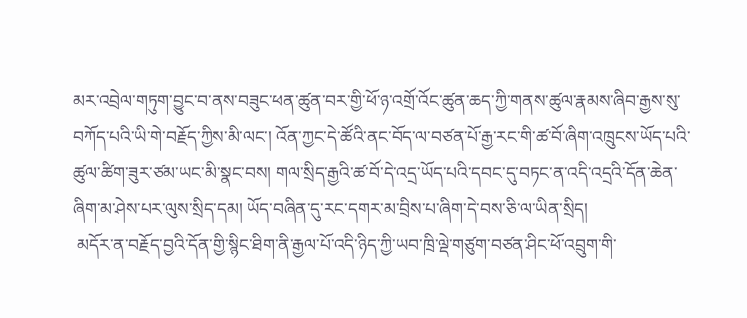མར་འབྲེལ་གཏུག་བྱུང་བ་ནས་བཟུང་ཕན་ཚུན་བར་གྱི་ཕོ་ཉ་འགྲོ་འོང་ཚུན་ཆད་ཀྱི་གནས་ཚུལ་རྣམས་ཞིབ་རྒྱས་སུ་བཀོད་པའི་ཡི་གེ་བརྗོད་ཀྱིས་མི་ལང་། འོན་ཀྱང་དེ་ཚོའི་ནང་བོད་ལ་བཙན་པོ་རྒྱ་རང་གི་ཚ་བོ་ཞིག་འཁྲུངས་ཡོད་པའི་ཚུལ་ཚིག་ཟུར་ཙམ་ཡང་མི་སྣང་བས། གལ་སྲིད་རྒྱའི་ཚ་བོ་དེ་འདྲ་ཡོད་པའི་དབང་དུ་བཏང་ན་འདི་འདྲའི་དོན་ཆེན་ཞིག་མ་ཤེས་པར་ལུས་སྲིད་དམ། ཡོད་བཞིན་དུ་རང་དགར་མ་བྲིས་པ་ཞིག་དེ་བས་ཅི་ལ་ཡིན་སྲིད།
 མདོར་ན་བརྗོད་བྱའི་དོན་གྱི་སྙིང་ཐིག་ནི་རྒྱལ་པོ་འདི་ཉིད་ཀྱི་ཡབ་ཁྲི་ལྡེ་གཙུག་བཙན་ཤིང་ཕོ་འབྲུག་གི་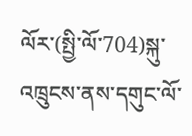ལོར་(སྤྱི་ལོ་704)སྐུ་འཁྲུངས་ནས་དགུང་ལོ་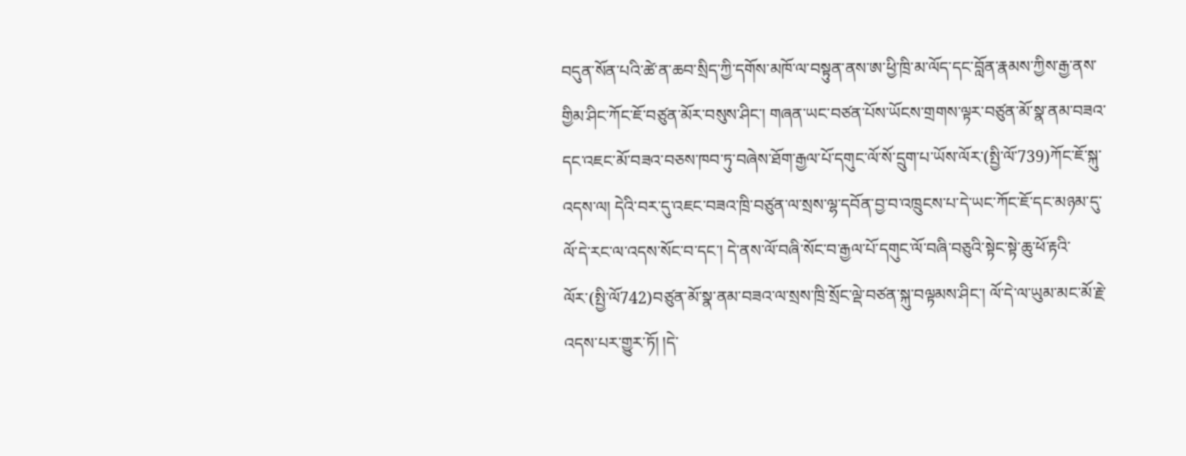བདུན་སོན་པའི་ཚེ་ན་ཆབ་སྲིད་ཀྱི་དགོས་མཁོ་ལ་བསྟུན་ནས་ཨ་ཕྱི་ཁྲི་མ་ལོད་དང་བློན་རྣམས་ཀྱིས་རྒྱ་ནས་གྱིམ་ཤིང་ཀོང་ཇོ་བཙུན་མོར་བསུས་ཤིང་། གཞན་ཡང་བཙན་པོས་ཡོངས་གྲགས་ལྟར་བཙུན་མོ་སྣ་ནམ་བཟའ་དང་འཇང་མོ་བཟའ་བཅས་ཁབ་ཏུ་བཞེས་ཐོག་རྒྱལ་པོ་དགུང་ལོ་སོ་དྲུག་པ་ཡོས་ལོར་(སྤྱི་ལོ་739)ཀོང་ཇོ་སྐུ་འདས་ལ། དེའི་བར་དུ་འཇང་བཟའ་ཁྲི་བཙུན་ལ་སྲས་ལྷ་དབོན་བྱ་བ་འཁྲུངས་པ་དེ་ཡང་ཀོང་ཇོ་དང་མཉམ་དུ་ལོ་དེ་རང་ལ་འདས་སོང་བ་དང་། དེ་ནས་ལོ་བཞི་སོང་བ་རྒྱལ་པོ་དགུང་ལོ་བཞི་བཅུའི་སྟེང་སྟེ་ཆུ་ཕོ་རྟའི་ལོར་(སྤྱི་ལོ742)བཙུན་མོ་སྣ་ནམ་བཟའ་ལ་སྲས་ཁྲི་སྲོང་ལྡེ་བཙན་སྐུ་བལྟམས་ཤིང་། ལོ་དེ་ལ་ཡུམ་མང་མོ་རྗེ་འདས་པར་གྱུར་ཏོ། །དེ་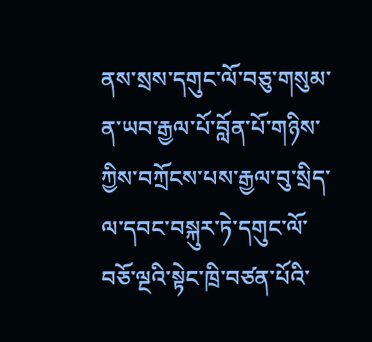ནས་སྲས་དགུང་ལོ་བཅུ་གསུམ་ན་ཡབ་རྒྱལ་པོ་བློན་པོ་གཉིས་ཀྱིས་བཀྲོངས་པས་རྒྱལ་བུ་སྲིད་ལ་དབང་བསྐུར་ཏེ་དགུང་ལོ་བཅོ་ལྔའི་སྟེང་ཁྲི་བཙན་པོའི་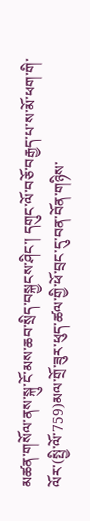མཚན་གསོལ་ནས་སྐུ་ངོ་མས་ཆབ་སྲིད་བསྐྱངས་ཤིང་། དགུང་ལོ་བཅོ་བརྒྱད་པ་ས་མོ་ཕག་གི་ལོར་(སྤྱི་ལོ་759)མལ་གྲོ་ཟུར་ཕུད་ཚལ་གྱི་ཕོ་བྲང་དུ་བན་བོན་གཉིས་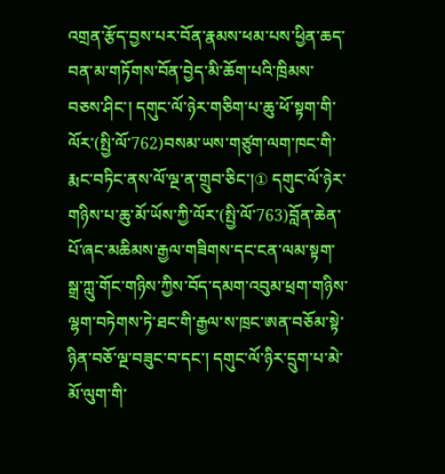འགྲན་རྩོད་བྱས་པར་བོན་རྣམས་ཕམ་པས་ཕྱིན་ཆད་བན་མ་གཏོགས་བོན་བྱེད་མི་ཆོག་པའི་ཁྲིམས་བཅས་ཤིང་། དགུང་ལོ་ཉེར་གཅིག་པ་ཆུ་ཕོ་སྟག་གི་ལོར་(སྤྱི་ལོ་762)བསམ་ཡས་གཙུག་ལག་ཁང་གི་རྨང་བཏིང་ནས་ལོ་ལྔ་ན་གྲུབ་ཅིང་།① དགུང་ལོ་ཉེར་གཉིས་པ་ཆུ་མོ་ཡོས་ཀྱི་ལོར་(སྤྱི་ལོ་763)བློན་ཆེན་པོ་ཞང་མཆིམས་རྒྱལ་གཟིགས་དང་ངན་ལམ་སྟག་སྒྲ་ཀླུ་གོང་གཉིས་ཀྱིས་བོད་དམག་འབུམ་ཕྲག་གཉིས་ལྷག་བཏེགས་ཏེ་ཐང་གི་རྒྱལ་ས་ཁྲང་ཨན་བཅོམ་སྟེ་ཉིན་བཅོ་ལྔ་བཟུང་བ་དང་། དགུང་ལོ་ཉིར་དྲུག་པ་མེ་མོ་ལུག་གི་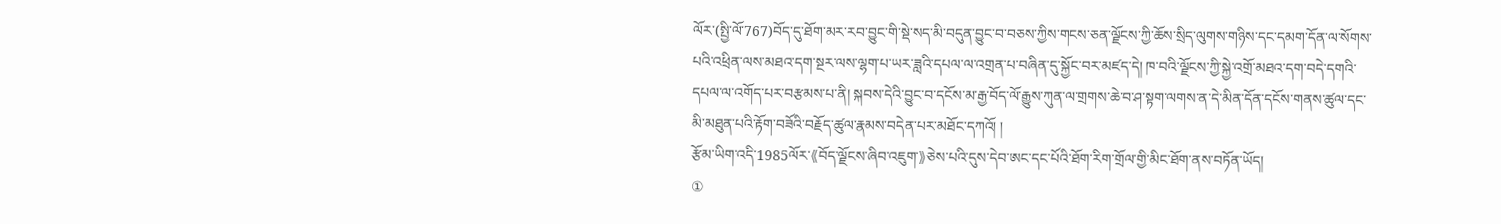ལོར་(སྤྱི་ལོ་767)བོད་དུ་ཐོག་མར་རབ་བྱུང་གི་སྡེ་སད་མི་བདུན་བྱུང་བ་བཅས་ཀྱིས་གངས་ཅན་ལྗོངས་ཀྱི་ཆོས་སྲིད་ལུགས་གཉིས་དང་དམག་དོན་ལ་སོགས་པའི་འཕྲིན་ལས་མཐའ་དག་སྔར་ལས་ལྷག་པ་ཡར་ཟླའི་དཔལ་ལ་འགྲན་པ་བཞིན་དུ་སྐྱོང་བར་མཛད་དེ། ཁ་བའི་ལྗོངས་ཀྱི་སྐྱེ་འགྲོ་མཐའ་དག་བདེ་དགའི་དཔལ་ལ་འགོད་པར་བརྩམས་པ་ནི། སྐབས་དེའི་བྱུང་བ་དངོས་མ་རྒྱ་བོད་ལོ་རྒྱུས་ཀུན་ལ་གྲགས་ཆེ་བ་ཤ་སྟག་ལགས་ན་དེ་མིན་དོན་དངོས་གནས་ཚུལ་དང་མི་མཐུན་པའི་རྟོག་བཟོའི་བརྗོད་ཚུལ་རྣམས་བདེན་པར་མཐོང་དཀའོ། །
རྩོམ་ཡིག་འདི་1985ལོར་《བོད་ལྗོངས་ཞིབ་འཇུག་》ཅེས་པའི་དུས་དེབ་ཨང་དང་པོའི་ཐོག་རིག་གྲོལ་གྱི་མིང་ཐོག་ནས་བཏོན་ཡོད།
①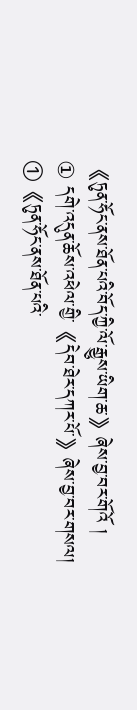《ཏུན་ཧོང་ནས་ཐོན་པའི་བོད་ཀྱི་ལོ་རྒྱུས་ཡིག་ཆ་》ཞེས་བྱ་བར་གོའོ །
① དགེ་འདུན་ཆོས་འཕེལ་གྱི་《དེབ་ཐེར་དཀར་པོ་》ཞེས་བྱ་བར་གསལ།
①《ཏུན་ཧོང་ནས་ཐོན་པའི་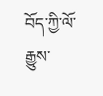བོད་ཀྱི་ལོ་རྒྱུས་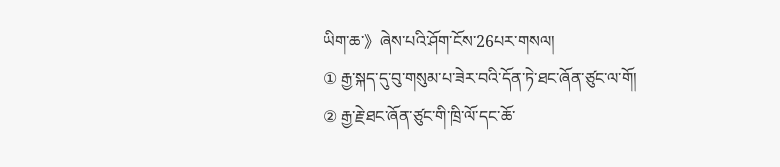ཡིག་ཆ་》ཞེས་པའི་ཤོག་ངོས་26པར་གསལ།
① རྒྱ་སྐད་དུ་བུ་གསུམ་པ་ཟེར་བའི་དོན་ཏེ་ཐང་ཞོན་ཙུང་ལ་གོ།
② རྒྱ་རྗེ་ཐང་ཞོན་ཙུང་གི་ཁྲི་ལོ་དང་ཆོ་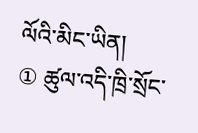ལོའི་མིང་ཡིན།
① ཚུལ་འདི་ཁྲི་སྲོང་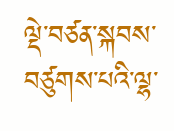ལྡེ་བཙན་སྐབས་བཙུགས་པའི་ལྷ་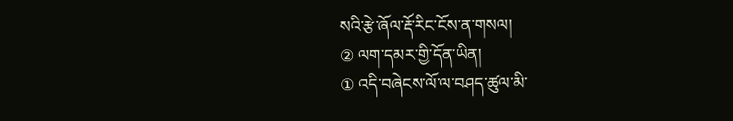སའི་རྩེ་ཞོལ་རྡོ་རིང་ངོས་ན་གསལ།
② ལག་དམར་གྱི་དོན་ཡིན།
① འདི་བཞེངས་ལོ་ལ་བཤད་ཚུལ་མི་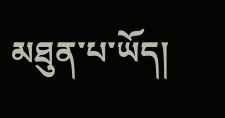མཐུན་པ་ཡོད།